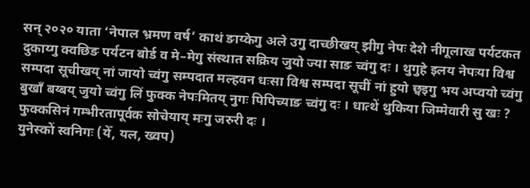सन् २०२० याता ‘नेपाल भ्रमण वर्ष’ काथं ङाय्केगु अले उगु दाच्छीखय् झीगु नेपः देशे नीगूलाख पर्यटकत दुकाय्गु क्वछिङ पर्यटन बोर्ड व मे–मेगु संस्थात सक्रिय जुयो ज्या साङ च्वंगु दः । थुगुहे इलय नेपःया विश्व सम्पदा सूचीखय् नां जायो च्वंगु सम्पदात मल्हवन धःसा विश्व सम्पदा सूचीं नां हुयो छ्वइगु भय अप्वयो च्वंगु बुखाँ बय्बय् जुयो च्वंगु लिं फुक्क नेपःमितय् नुगः पिपिच्याङ च्वंगु दः । धात्थें थुकिया जिम्मेवारी सु खः ? फुक्कसिनं गम्भीरतापूर्वक सोचेयाय् मःगु जरुरी दः ।
युनेस्कों स्वनिगः (येँ, यल, ख्वप)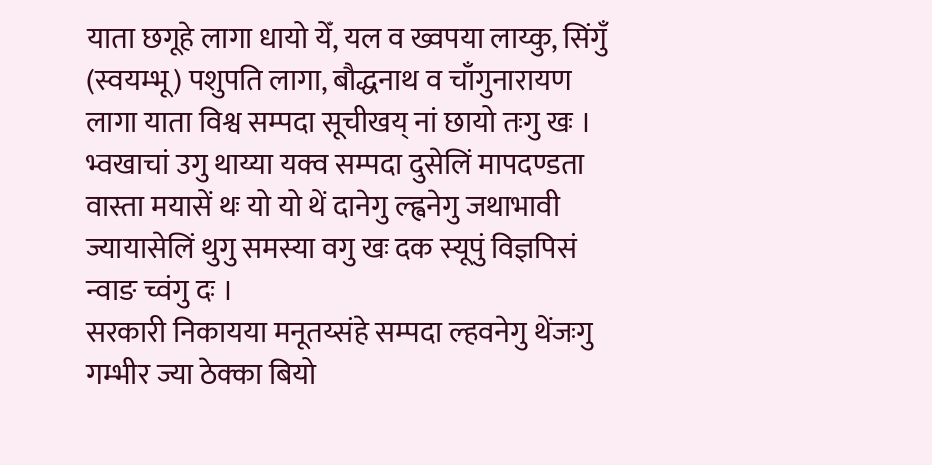याता छगूहे लागा धायो येँ, यल व ख्वपया लाय्कु, सिंगुँ (स्वयम्भू) पशुपति लागा, बौद्धनाथ व चाँगुनारायण लागा याता विश्व सम्पदा सूचीखय् नां छायो तःगु खः । भ्वखाचां उगु थाय्या यक्व सम्पदा दुसेलिं मापदण्डता वास्ता मयासें थः यो यो थें दानेगु ल्ह्वनेगु जथाभावी ज्यायासेलिं थुगु समस्या वगु खः दक स्यूपुं विज्ञपिसं न्वाङ च्वंगु दः ।
सरकारी निकायया मनूतय्संहे सम्पदा ल्हवनेगु थेंजःगु गम्भीर ज्या ठेक्का बियो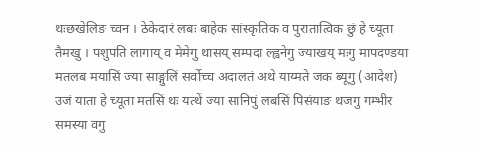थःछखेलिङ च्वन । ठेकेदारं लबः बाहेक सांस्कृतिक व पुरातात्विक छुं हे च्यूता तैमखु । पशुपति लागाय् व मेमेगु थासय् सम्पदा ल्ह्वनेगु ज्याखय् मःगु मापदण्डया मतलब मयासिं ज्या साङ्गुलिं सर्वोच्च अदालतं अथे याय्मते जक ब्यूगु (आदेश) उजं याता हे च्यूता मतसिं थः यत्थें ज्या सानिपुं लबसिं पिसंयाङ थजगु गम्भीर समस्या वगु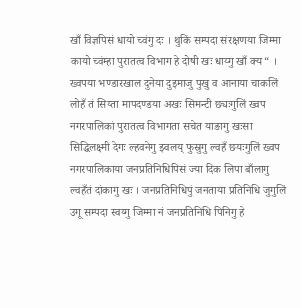खाँ विज्ञपिसं धायो च्वंगु दः । थुकिं सम्पदा संरक्षणया जिम्मा कायो च्वंम्हा पुरातत्व विभाग हे दोषी खः धाय्गु खाँ क्य“ ।
ख्वपया भण्डारखाल दुनेया दुइमाजु पुखु व आनाया चाकलिं लोहँ तं सिय्ता मापदण्डया अखः सिमन्टी छ्यःगुलिं ख्वप नगरपालिकां पुरातत्व विभागता सचेत याङागु खःसा सिद्धिलक्ष्मी देगः ल्हवनेगु झ्वलय् फुस्रुगु ल्वहँ छयःगुलिं ख्वप नगरपालिकाया जनप्रतिनिधिपिसं ज्या दिक लिपा बाँलागु ल्वहँतं दांकागु खः । जनप्रतिनिधिपुं जनताया प्रतिनिधि जुगुलिं उगू सम्पदा स्वय्गु जिम्मा नं जनप्रतिनिधि पिनिगु हे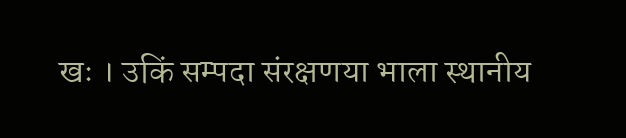खः । उकिं सम्पदा संरक्षणया भाला स्थानीय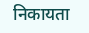निकायता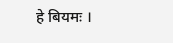हे बियमः ।